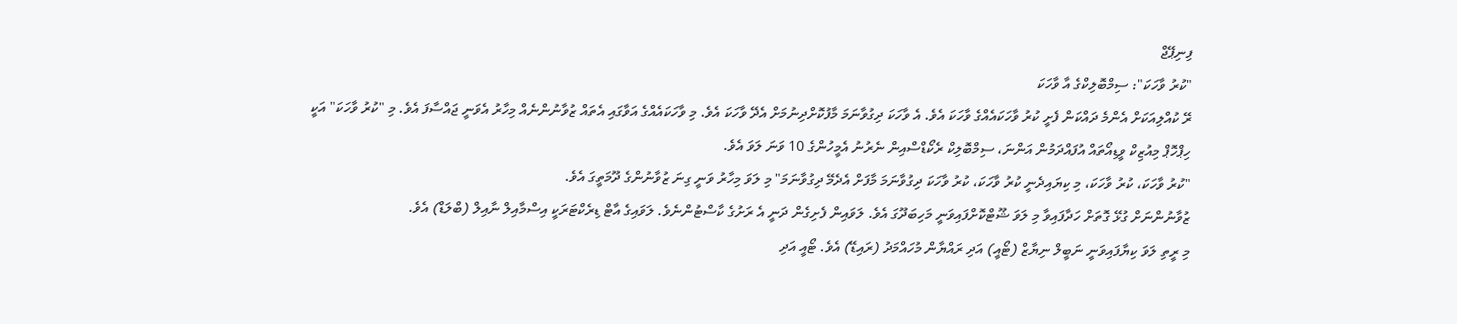ފިނިޕޭޖް
"ކުރު ވާހަކަ": ސިމްބޮލިކްގެ އާ ވާހަކަ
ރޭ ކުއްލިއަކަށް އެންމެ ދައްކަން ފެށީ ކުރު ވާހަކައެއްގެ ވާހަކަ އެވެ. އެ ވާހަކަ ދިގުވާނަމަ މާފުކޮށްދިނުމަށް އެދޭ ވާހަކަ އެވެ. މި ވާހަކައެއްގެ އަވާގައި އެތައް ޒުވާނުންނެއް މިހާރު އެވަނީ ޖައްސާފަ އެވެ. މި "ކުރު ވާހަކަ" އަކީ ހިޕްހޮޕް މިއުޒިކް ވީޑިއޯތައް އުފައްދަމުން އަންނަ، ސިމްބޮލިކް ރެކޯޑްސްއިން ނެރުނު އެމީހުންގެ 10 ވަނަ ލަވަ އެވެ.
"ކުރު ވާހަކަ، ކުރު ވާހަކަ، މި ކިޔައިދެނީ ކުރު ވާހަކަ، ކުރު ވާހަކަ ދިގުވާނަމަ މާފަށް އެދެމޭ ދިގުވާނަމަ" މި ލަވަ މިހާރު ވަނީ ގިނަ ޒުވާނުންގެ ދޫމަތީގަ އެވެ.
ޒުވާނުންނަށް ގުޅޭ ގޮތަށް ހަދާފައިވާ މި ލަވަ ޝޫޓްކޮށްފައިވަނީ މަހިބަދޫގަ އެވެ. ލަވައިން ފެށިގެން ދަނީ އެ ރަށުގެ ކާސްޓުންނެވެ. ލަވައިގެ އާޓް ޑިރެކްޓަރަކީ އިސްމާއިލް ނާއިލް (ބްލަޑް) އެވެ.
މި ރީތި ލަވަ ކިޔާފައިވަނީ ނަބީލް ނިޔާޒް (ޓޯއީ) އަދި ރައްޔާން މުހައްމަދު (ރައިޑޭ) އެވެ. ޓޯއީ އަދި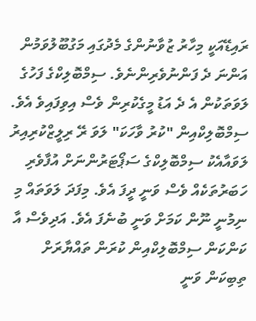ރައިޑޭއަކީ މިހާރު ޒުވާނުންގެ މެދުގައި މަގުބޫލުވަމުން އަންނަ ދެ ފަންނުވެރިންނެވެ. ސިމްބޮލިކްގެ ފަހުގެ ލަވަތަކުން އެ ދެ އަޑު މީގެކުރިން ވެސް އިވިފައިވެ އެވެ.
ސިމްބޮލިކްއިން "ކުރު ވާހަކަ" ލަވަ ރޭ ރިލީޒްކުރިއިރު ލަވައާއެކު ސިމްބޮލިކްގެ ސަޕޯޓަރުންނަށް އުފާވެރި ހަބަރުތަކެއް ވެސް ވަނީ ދީފަ އެވެ. މިފަދަ ލަވަތައް މި ނިމުނީ ނޫން ކަމަށް ވަނީ ބުނެފަ އެވެ. އަދިވެސް އާ ކަންކަން ސިމްބޮލިކްއިން ކުރަން ތައްޔާރަށް ތިބިކަން ވަނީ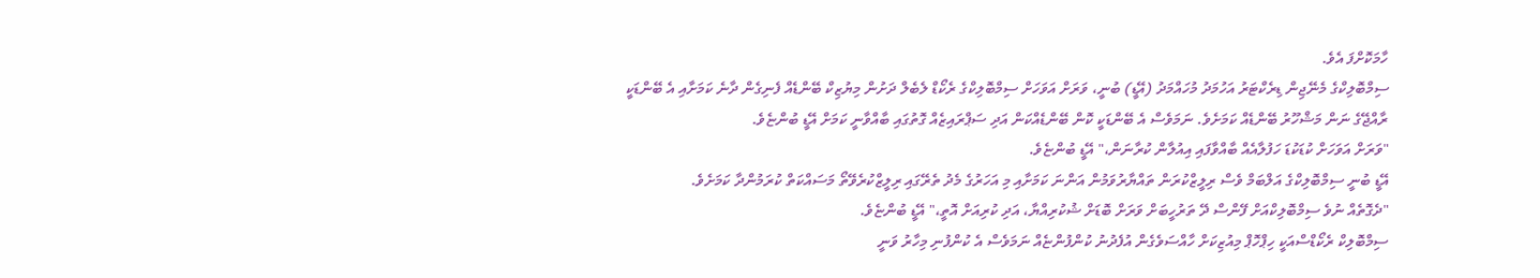ހާމަކޮށްފަ އެވެ.
ސިމްބޮލިކްގެ މެނޭޖިން ޑިރެކްޓަރު އަހުމަދު މުހައްމަދު (އޭޑީ) ބުނީ، ވަރަށް އަވަހަށް ސިމްބޮލިކްގެ ރެކޯޑް ލެބެލް ދަށުން މިޔުޒިކް ބޭންޑެއް ފެނިގެން ދާނެ ކަމަށާއި އެ ބޭންޑަކީ ރާއްޖޭގެ ނަން މަޝްހޫރު ބޭންޑެއް ކަމަށެވެ. ނަމަވެސް އެ ބޭންޑަކީ ކޮން ބޭންޑެއްކަން އަދި ސަޕްރައިޒެއް ގޮތުގައި ބާއްވާނީ ކަމަށް އޭޑީ ބުންޏެވެ.
"ވަރަށް އަވަހަށް ކުޑަކުޑަ ހަފުލާއެއް ބާއްވާފައި އިއުލާން ކުރާނަން،" އޭޑީ ބުންޏެވެ.
އޭޑީ ބުނީ ސިމްބޮލިކްގެ އަލްބަމް ވެސް ރިލީޒްކުރަން ތައްޔާރުވަމުން އަންނަ ކަމަށާއި މި އަހަރުގެ މެދު ތެރޭގައި ރިލީޒްކުރެވޭތޯ މަސައްކަތް ކުރަމުންދާ ކަމަށެވެ.
"ދެގޮތެއް ނުވެ ސިމްބޮލިކްއަށް ފޭންސް ދޭ ތަރުހީބަށް ވަރަށް ބޮޑަށް ޝުކުރިއްޔާ، އަދި ކުރިއަށް އޮތީ،" އޭޑީ ބުންޏެވެ.
ސިމްބޮލިކް ރެކޯޑްސްއަކީ ހިޕްހޮޕް މިއުޒިކަށް ހާއްސަވެގެން އުފެދުނު ކުންފުންޏެއް ނަމަވެސް އެ ކުންފުނި މިހާރު ވަނީ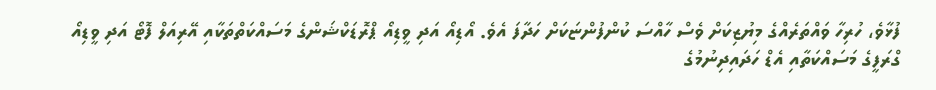ފުޅާވެ، ހުރިހާ ވައްތަރެއްގެ މިޔުޒިކަށް ވެސް ހާއްސަ ކުންފުންޏަކަށް ހަދާފަ އެވެ. އޯޑިއޯ އަދި ވީޑިއޯ ޕްރޮޑަކްޝަންގެ މަސައްކަތްތަކާއި އޭރިއަލް ފޮޓޯ އަދި ވީޑިއޯ ގްރަފީގެ މަސައްކަތާއި އެޑް ހަދައިދިނުމުގެ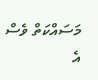މަސައްކަތް ވެސް އެ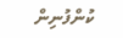ކުންފުނިން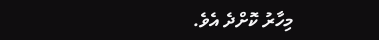މިހާރު ކޮށްދެ އެވެ.